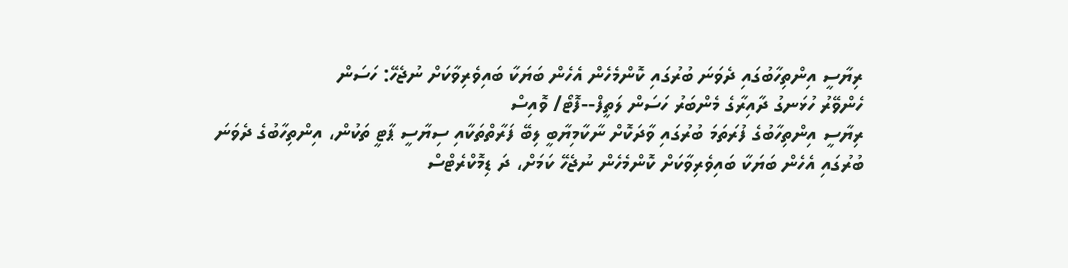ރިޔާސީ އިންތިހާބުގައި ދެވަނަ ބުރުގައި ކޮންމެހެން އެހެން ބަޔަކާ ބައިވެރިވާކަށް ނުޖެހޭ: ހަސަން
ހެންވޭރު ހުޅަނގު ދާއިރާގެ މެންބަރު ހަސަން ލަތީފް--ފޮޓޯ/ ވޮއިސް
ރިޔާސީ އިންތިހާބުގެ ފުރަތަމަ ބުރުގައި ވާދަކޮށް ނާކާމިޔާބީ ލިބޭ ފަރާތްތަކާއި ސިޔާސީ ޕާޓީ ތަކުން، އިންތިހާބުގެ ދެވަނަ ބުރުގައި އެހެން ބަޔަކާ ބައިވެރިވާކަށް ކޮންމެހެން ނުޖެހޭ ކަމަށް، ދަ ޑިމޮކްރެޓްސް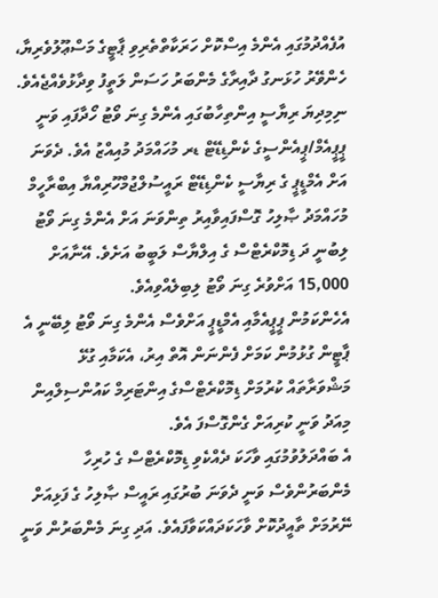އުފެއްދުމުގައި އެންމެ އިސްކޮށް ހަރަކާތްތެރިވި ޕާޓީގެ މަސްޢޫލުވެރިޔާ، ހެންވޭރު ހުޅަނގު ދާއިރާގެ މެންބަރު ހަސަން ލަތީފު ވިދާޅުވެއްޖެއެވެ.
ނިމިދިޔަ ރިޔާސީ އިންތިހާބުގައި އެންމެ ގިނަ ވޯޓު ހޯދާފައި ވަނީ ޕީޕީއެމް/ޕީއެންސީގެ ކެންޑިޑޭޓް ޑރ މުހައްމަދު މުއިއްޒު އެވެ. ދެވަނަ އަށް އެމްޑީޕީ ގެ ރިޔާސީ ކެންޑިޑޭޓް ރައީސުލްޖުމްހޫރިއްޔާ އިބްރާހީމް މުހައްމަދު ޞާލިހު ގޮސްފައިވާއިރު ތިންވަނަ އަށް އެންމެ ގިނަ ވޯޓު ލިބުނީ ދަ ޑިމޮކްރެޓްސް ގެ އިލްޔާސް ލަބީބު އަށެވެ. އޭނާއަށް 15,000 އަށްވުރެ ގިނަ ވޯޓު ލިބިލެއްވިއެވެ.
އެހެންކަމުން ޕީޕީއެމާއި އެމްޑީޕީ އަށްވެސް އެންމެ ގިނަ ވޯޓު ލިބޭނީ އެ ޕާޓީން ގުޅުމުން ކަމަށް ފެންނަން އޮތް އިރު، އެކަމާއި ގުޅޭ މަޝްވަރާތައް ކުރުމަށް ޑިމޮކްރެޓްސްގެ އިންޓަރިމް ކައުންސިލްއިން މިއަދު ވަނީ ކުރިއަށް ގެންގޮސްފަ އެވެ.
އެ ބައްދަލުވުމުގައި ވާހަކަ ދެއްކެވި ޑިމޮކްރެޓްސް ގެ ހުރިހާ މެންބަރުންވެސް ވަނީ ދެވަނަ ބުރުގައި ރައީސް ޞާލިހު ގެ ފަޅިއަށް ނޭރުމަށް ތާއީދުކޮށް ވާހަކަދައްކަވާފައެވެ. އަދި ގިނަ މެންބަރުން ވަނީ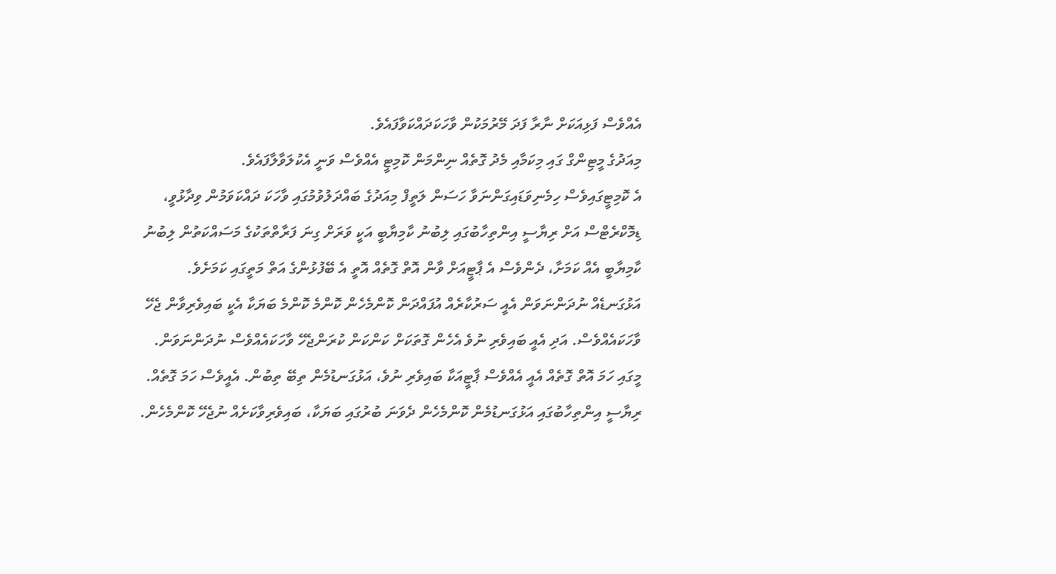އެއްވެސް ފަޅިއަކަށް ނާރާ ފަދަ މޭރުމަކުން ވާހަކަދައްކަވާފައެވެ.
މިއަދުގެ މީޓިންގް ގައި މިކަމާއި މެދު ގޮތެއް ނިންމަން ކޮމިޓީ އެއްވެސް ވަނީ އެކުލަވާލާފައެވެ.
އެ ކޮމިޓީގައިވެސް ހިމެނިވަޑައިގަންނަވާ ހަސަން ލަތީފް މިއަދުގެ ބައްދަލުވުމުގައި ވާހަކަ ދައްކަވަމުން ވިދާޅުވީ، ޑިމޮކްރެޓްސް އަށް ރިޔާސީ އިންތިހާބުގައި ލިބުނު ކާމިޔާބީ އަކީ ވަރަށް ގިނަ ފަރާތްތަކުގެ މަސައްކަތުން ލިބުނު ކާމިޔާބީ އެއް ކަމަށާ، ދެންވެސް އެ ޕާޓީއަށް ވާން އޮތް ގޮތެއް އޮތީ އެ ބޭފުޅުންގެ އަތް މަތީގައި ކަމަށެވެ.
އަޅުގަނޑެއް ނުދަންނަވަން އެއީ ސަރުކާރެއް އުފައްދަން ކޮންމެހެން ކޮންމެ ކޮންމެ ބަޔަކާ އެކީ ބައިވެރިވާން ޖެހޭ ވާހަކައެއްވެސް. އަދި އެއީ ބައިވެރި ނުވެ އެހެން ގޮތަކަށް ކަންކަން ކުރަންޖެހޭ ވާހަކައެއްވެސް ނުދަންނަވަން. މީގައި ހަމަ އޮތް ގޮތެއް އެއީ އެއްވެސް ޕާޓީއަކާ ބައިވެރި ނުވެ، އަޅުގަނޑުމެން ތިބޭ ތިބުން. އެއީވެސް ހަމަ ގޮތެއް. ރިޔާސީ އިންތިހާބުގައި އަޅުގަނޑުމެން ކޮންމެހެން ދެވަނަ ބުރުގައި ބަޔަކާ، ބައިވެރިވާކަށެއް ނުޖެހޭ ކޮންމެހެން.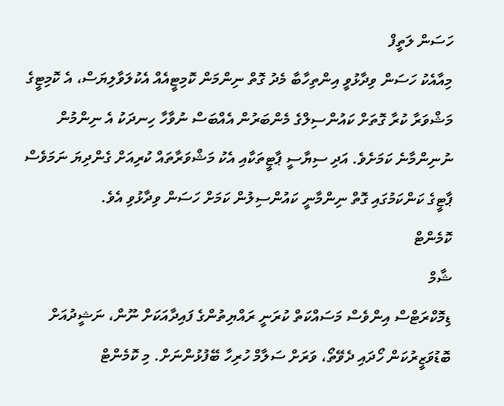ހަސަން ލަތީފް
މިއާއެކު ހަސަން ވިދާޅުވީ އިންތިހާބާ މެދު ގޮތް ނިންމަން ކޮމިޓީއެއް އެކުލަވާލިޔަސް، އެ ކޮމިޓީގެ މަޝްވަރާ ކުރާ ގޮތަށް ކައުންސިލްގެ މެންބަރުން އެއްބަސް ނުވާހާ ހިނދަކު އެ ނިންމުން ނުނިންމާނެ ކަމަށެވެ. އަދި ސިޔާސީ ޕާޓީތަކާއި އެކު މަޝްވަރާތައް ކުރިއަށް ގެންދިޔަ ނަމަވެސް ޕާޓީގެ ކަންކަމުގައި ގޮތް ނިންމާނީ ކައުންސިލުން ކަމަށް ހަސަން ވިދާޅުވި އެވެ.
ކޮމެންޓް
ޝާމް
ޑިމޮކްރަޓްސް އިންވެސް މަސައްކަތް ކުރަނީ ރައްޔިތުންގެ ފައިދާއަކަށް ނޫން، ނަޝީދުއަށް ބޮޑުވަޒީރުކަން ހޯދައި ދެވޭތޯ، ވަރަށް ސަލާމް ހުރިހާ ބޭފުޅުންނަށް. މި ކޮމެންޓް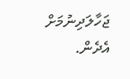ޖަހާލަދިނުމަށް އެދެން.